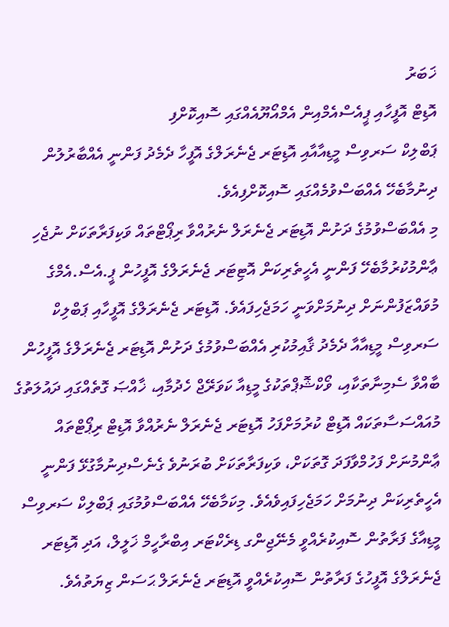ޚަބަރު
އޮޑިޓް އޮފީހާއި ޕީއެސްއެމްއިން އެމްއޯޔޫއެއްގައި ސޮއިކޮށްފި
ޕަބްލިކް ސަރވިސް މީޑިއާއާއި އޮޑިޓަރ ޖެނެރަލްގެ އޮފީހާ ދެމެދު ފަންނީ އެއްބާރުލުން ދިނުމާބެހޭ އެއްބަސްވުމެއްގައި ސޮއިކޮށްފިއެވެ.
މި އެއްބަސްވުމުގެ ދަށުން އޮޑިޓަރ ޖެނެރަލް ނެރުއްވާ ރިޕޯޓްތައް ވަކިފަރާތަކަށް ނުޖެހި ޢާންމުކުރުމާބެހޭ ފަންނީ އެހީތެރިކަން އޮޓިޓަރ ޖެނެރަލްގެ އޮފީހުން ޕީ.އެސް.އެމްގެ މުވައްޒަފުންނަށް ދިނުމަށްވަނީ ހަމަޖެހިފައެވެ. އޮޑިޓަރ ޖެނެރަލްގެ އޮފީހާއި ޕަބްލިކް ސަރވިސް މީޑިއާއާ ދެމެދު ޤާއިމުކުރި އެއްބަސްވުމުގެ ދަށުން އޮޑިޓަރ ޖެނެރަލްގެ އޮފީހުން ބާއްވާ ސެމިނާތަކާއި، ވޯކްޝޮޕްތަކުގެ މީޑިއާ ކަވަރޭޖް ހެދުމާއި، ޚާއްޞަ ގޮތެއްގައި ދައުލަތުގެ މުއައްސަސާތަކައް އޮޑިޓް ކުރުމަށްފަހު އޮޑިޓަރ ޖެނެރަލް ނެރުއްވާ އޮޑިޓް ރިޕޯޓްތައް ޢާންމުނަށް ފަހުމްވާފަދަ ގޮތަކަށް، ވަކިފަރާތަކަށް ބުރަނުވެ ގެނެސްދިނުމާގުޅޭ ފަންނީ އެހީތެރިކަން ދިނުމަށް ހަމަޖެހިފައިވެއެވެ. މިކަމާބެހޭ އެއްބަސްވުމުގައި ޕަބްލިކް ސަރވިސް މީޑިއާގެ ފަރާތުން ސޮއިކުރެއްވީ މެނޭޖިންގ ޑިރެކްޓަރ އިބްރާހީމް ޚަލީލް، އަދި އޮޑިޓަރ ޖެނެރަލްގެ އޮފީހުގެ ފަރާތުން ސޮއިކުރެއްވީ އޮޑިޓަރ ޖެނެރަލް ޙަސަން ޒިޔަތުއެވެ.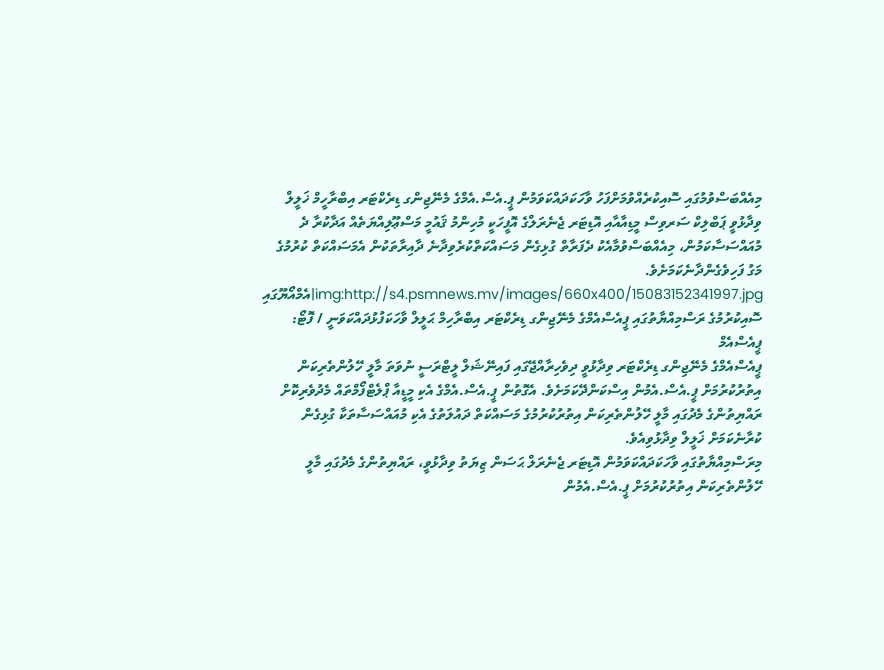މިއެއްބަސްވުމުގައި ސޮއިކުރެއްވުމަށްފަހު ވާހަކަދައްކަވަމުން ޕީ.އެސް.އެމްގެ މެނޭޖިންގ ޑިރެކްޓަރ އިބްރާހީމް ޚަލީލް ވިދާޅުވީ ޕަބްލިކް ސަރވިސް މީޑިއާއާއި އޮޑިޓަރ ޖެނެރަލްގެ އޮފީހަކީ މުހިންމު ޤައުމީ މަސްޢޫލިއްޔަތެއް އަދާކުރާ ދެ މުއައްސަސާކަމުން، މިއެއްބަސްވުމާއެކު ދެފަރާތް ގުޅިގެން މަސައްކަތްކުރެވިދާނެ ދާއިރާތަކުން އެމަސައްކަތް ކުރުމުގެ މަގު ފަހިވެގެންދާނެކަމަށެވެ.
img:http://s4.psmnews.mv/images/660x400/15083152341997.jpg|އެމްއޯޔޫގައި ސޮއިކުރުމުގެ ރަސްމިއްޔާތުގައި ޕީއެސްއެމްގެ މެނޭޖިންގ ޑިރެކްޓަރ އިބްރާހިމް ޙަލީލް ވާހަކަފުޅުދައްކަވަނީ / ފޮޓޯ: ޕީއެސްއެމް
ޕީއެސްއެމްގެ މެނޭޖިންގ ޑިރެކްޓަރ ވިދާޅުވީ ދިވެހިރާއްޖޭގައި ފައިނޭޝަލް ލީޓްރަސީ ނުވަތަ މާލީ ހޭލުންތެރިކަން އިތުރުކުރުމަށް ޕީ.އެސް.އެމުން އިސްކަންދޭކަމަށެވެ. އެގޮތުން ޕީ.އެސް.އެމްގެ އެކި މީޑީއާ ޕްލެޓްފޯމްތައް މެދުވެރިކޮށް ރައްޔިތުންގެ މެދުގައި މާލީ ހޭލުންތެރިކަން އިތުރުކުރުމުގެ މަސައްކަތް ދައުލަތުގެ އެކި މުއައްސަސާތަކާ ގުޅިގެން ކުރާނެކަމަށް ޚަލީލް ވިދާޅުވިއެވެ.
މިރަސްމިއްޔާތުގައި ވާހަކަދައްކަވަމުން އޮޑިޓަރ ޖެނެރަލް ޙަސަން ޒިޔަތު ވިދާޅުވީ، ރައްޔިތުންގެ މެދުގައި މާލީ ހޭލުންތެރިކަން އިތުރުކުރުމަށް ޕީ.އެސް.އެމުން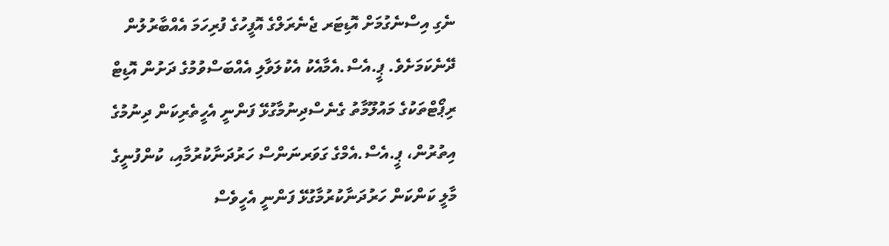ނެގި އިސްނެގުމަށް އޮޑިޓަރ ޖެނެރަލްގެ އޮފީހުގެ ފުރިހަމަ އެއްބާރުލުން ދޭނެކަމަށެވެ. ޕީ.އެސް.އެމާއެކު އެކުލަވާލި އެއްބަސްވުމުގެ ދަށުން އޮޑިޓް ރިޕޯޓްތަކުގެ މައުލޫމާތު ގެނެސްދިނުމާގުޅޭ ފަންނީ އެހީތެރިކަން ދިނުމުގެ އިތުރުން، ޕީ.އެސް.އެމްގެ ގަވަރނަންސް ހަރުދަނާކުރުމާއި، ކުންފުނީގެ މާލީ ކަންކަން ހަރުދަނާކުރުމާގުޅޭ ފަންނީ އެހީވެސް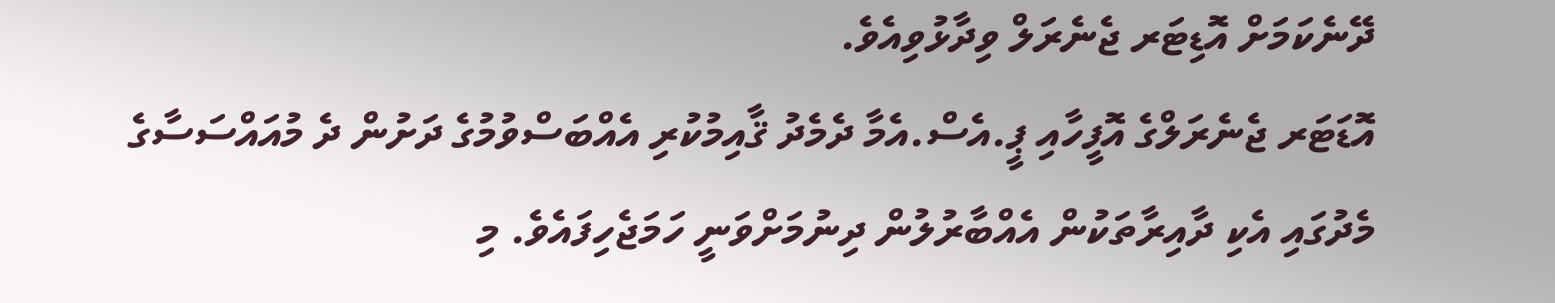ދޭނެކަމަށް އޮޑިޓަރ ޖެނެރަލް ވިދާޅުވިއެވެ.
އޮޑަޓަރ ޖެނެރަލްގެ އޮފީހާއި ޕީ.އެސް.އެމާ ދެމެދު ޤާއިމުކުރި އެއްބަސްވުމުގެ ދަށުން ދެ މުއައްސަސާގެ މެދުގައި އެކި ދާއިރާތަކުން އެއްބާރުލުން ދިނުމަށްވަނީ ހަމަޖެހިފައެވެ. މި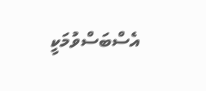އެސްބަސްވުމަކީ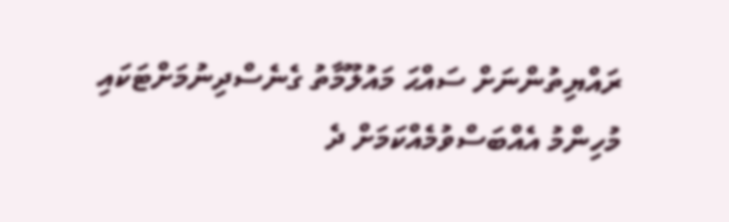ރައްޔިތުންނަށް ސައްޙަ މައުލޫމާތު ގެނެސްދިނުމަށްޓަކައި މުހިންމު އެއްބަސްވުމެއްކަމަށް ދެ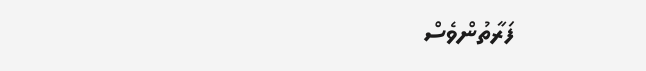ފަރާތުންވެސް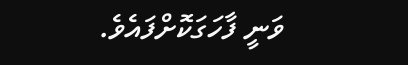ވަނީ ފާހަގަކޮށްފައެވެ.